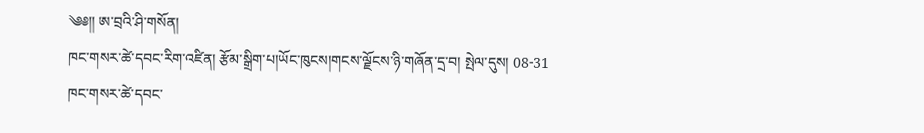༄༅།། ཨ་བྲའི་ཤི་གསོན།
ཁང་གསར་ཚེ་དབང་རིག་འཛིན། རྩོམ་སྒྲིག་པ།ཡོང་ཁུངས།གངས་ལྗོངས་ཉི་གཞོན་དྲ་བ། སྤེལ་དུས། 08-31
ཁང་གསར་ཚེ་དབང་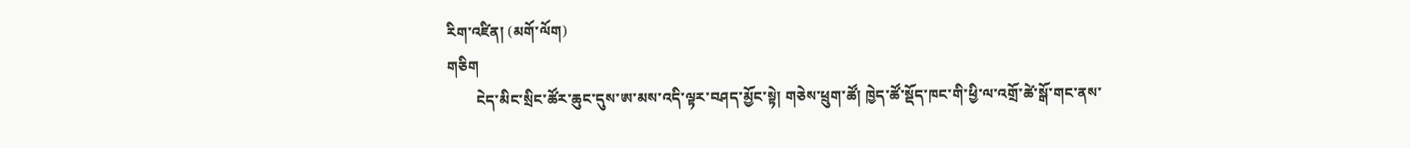རིག་འཛིན། (མགོ་ལོག)
གཅིག
        ངེད་མིང་སྲིང་ཚོར་ཆུང་དུས་ཨ་མས་འདི་ལྟར་བཤད་མྱོང་སྟེ། གཅེས་ཕྲུག་ཚོ། ཁྱེད་ཚོ་སྡོད་ཁང་གི་ཕྱི་ལ་འགྲོ་ཚེ་སྒོ་གང་ནས་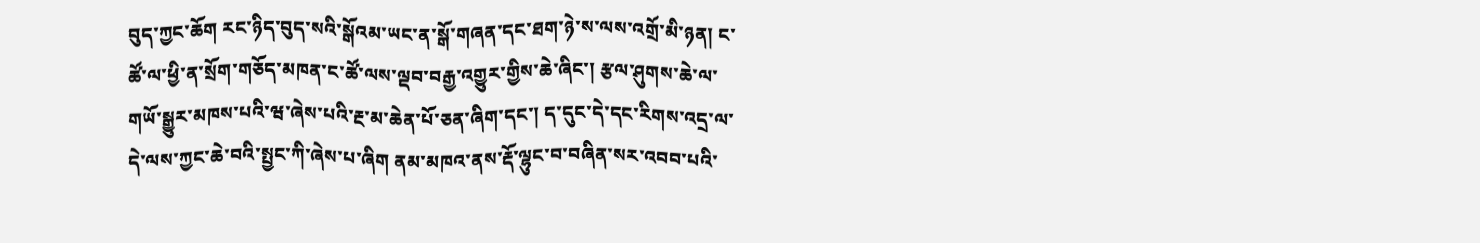བུད་ཀྱང་ཆོག རང་ཉིད་བུད་སའི་སྒོའམ་ཡང་ན་སྒོ་གཞན་དང་ཐག་ཉེ་ས་ལས་འགྲོ་མི་ཉན། ང་ཚོ་ལ་ཕྱི་ན་སྲོག་གཅོད་མཁན་ང་ཚོ་ལས་ལྡབ་བརྒྱ་འགྱུར་གྱིས་ཆེ་ཞིང་། རྩལ་ཤུགས་ཆེ་ལ་གཡོ་སྒྱུར་མཁས་པའི་ཝ་ཞེས་པའི་རྔ་མ་ཆེན་པོ་ཅན་ཞིག་དང་། ད་དུང་དེ་དང་རིགས་འདྲ་ལ་དེ་ལས་ཀྱང་ཆེ་བའི་སྤྱང་ཀི་ཞེས་པ་ཞིག ནམ་མཁའ་ནས་རྡོ་ལྷུང་བ་བཞིན་སར་འབབ་པའི་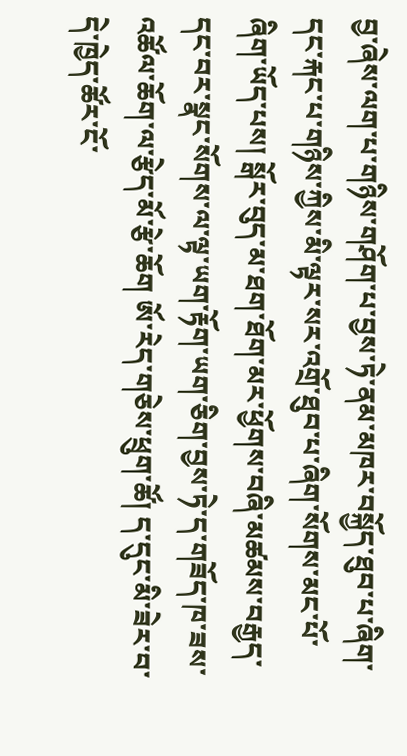བྱ་ཞེས་ལག་པ་གཉིས་གཤོག་པ་བྱས་ཏེ་ནམ་མཁར་བསྐྱོད་ཐུབ་པ་ཞིག་དང་རྐང་པ་གཉིས་ཀྱིས་མི་ལྟར་སར་འགྲོ་ཐུབ་པ་ཞིག་སོགས་མང་པོ་ཞིག་ཡོད་པས། སྒོར་བུད་མ་ཐག་ཐོག་མར་ཕྱོགས་བཞི་མཚམས་བརྒྱད་དང་བར་སྣང་སོགས་ལ་ལྟ་ཡག་རྟོག་ཡག་ཅིག་བྱས་ཏེ་ད་གཟོད་ཁ་ཟས་འཚོལ་ཆོག་ལ་རྩེད་མོ་རྩེ་ཆོག ཨོ་རེད་གཅེས་ཕྲུག་ཚོ། ད་དུང་མི་ཟེར་བ་དེ་ཁྱེད་ཚོར་ངོ་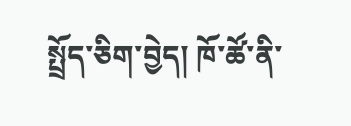སྤྲོད་ཅིག་བྱེད། ཁོ་ཚོ་ནི་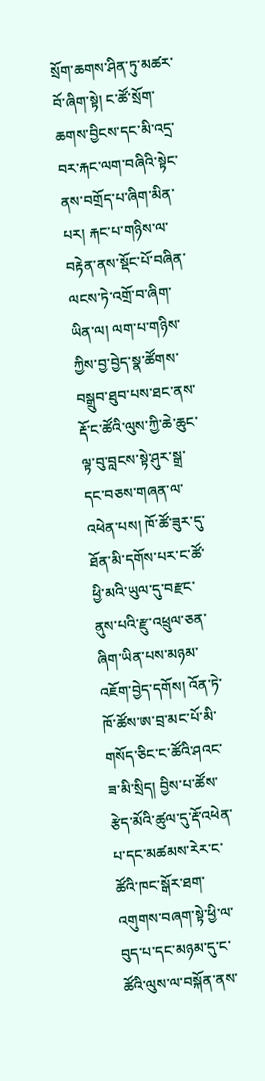སྲོག་ཆགས་ཤིན་ཏུ་མཚར་བོ་ཞིག་སྟེ། ང་ཚོ་སྲོག་ཆགས་བྱིངས་དང་མི་འདྲ་བར་རྐང་ལག་བཞིའི་སྟེང་ནས་བགྲོད་པ་ཞིག་མིན་པར། རྐང་པ་གཉིས་ལ་བརྟེན་ནས་སྡོང་པོ་བཞིན་ལངས་ཏེ་འགྲོ་བ་ཞིག་ཡིན་ལ། ལག་པ་གཉིས་ཀྱིས་བྱ་བྱེད་སྣ་ཚོགས་བསྒྲུབ་ཐུབ་པས་ཐང་ནས་རྡོ་ང་ཚོའི་ལུས་ཀྱི་ཆེ་ཆུང་ལྟ་བུ་བླངས་སྟེ་ཤུར་སྒྲ་དང་བཅས་གཞན་ལ་འཕེན་པས། ཁོ་ཚོ་ཟུར་དུ་ཐོན་མི་དགོས་པར་ང་ཚོ་ཕྱི་མའི་ཡུལ་དུ་བརྫང་ནུས་པའི་རྫུ་འཕྲུལ་ཅན་ཞིག་ཡིན་པས་མཉམ་འཇོག་བྱེད་དགོས། འོན་ཏེ་ཁོ་ཚོས་ཨ་བྲ་མང་པོ་མི་གསོད་ཅིང་ང་ཚོའི་ཤའང་ཟ་མི་སྲིད། བྱིས་པ་ཚོས་རྩེད་མོའི་ཚུལ་དུ་རྡོ་འཕེན་པ་དང་མཚམས་རེར་ང་ཚོའི་ཁང་སྒོར་ཐག་འགུགས་བཞག་སྟེ་ཕྱི་ལ་བུད་པ་དང་མཉམ་དུ་ང་ཚོའི་ལུས་ལ་བསྐོན་ནས་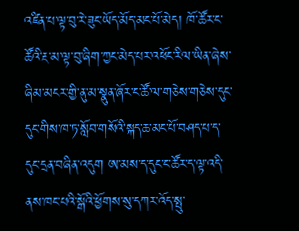འཛིན་པ་ལྟ་བུ་རེ་ཟུང་ཡོད་མོད་མང་པོ་མེད། ཁོ་ཚོར་ང་ཚོའི་རྔ་མ་ལྟ་བུ་ཞིག་ཀྱང་མེད་པར་འཕོང་རིལ་ཡིན་ཞེས་ཞིམ་མངར་གྱི་ནུ་མ་སྣུན་ཞོར་ང་ཚོ་ལ་གཅེས་གཅེས་དུང་དུང་གིས་ཁ་ཏ་སློབ་གསོའི་སྐད་ཆ་མང་པོ་བཤད་པ་ད་དུང་དྲན་བཞིན་འདུག ཨ་མས་ད་དུང་ང་ཚོར་ད་ལྟ་འདི་ནས་ཁང་པའི་སྒོའི་ཕྱོགས་སུ་དཀར་འོད་སྤུ་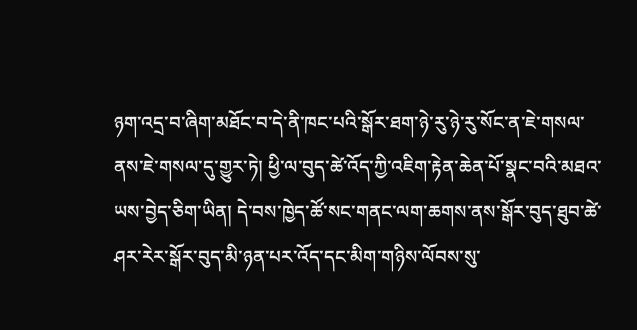ཉག་འདྲ་བ་ཞིག་མཐོང་བ་དེ་ནི་ཁང་པའི་སྒོར་ཐག་ཉེ་རུ་ཉེ་རུ་སོང་ན་ཇེ་གསལ་ནས་ཇེ་གསལ་དུ་གྱུར་ཏེ། ཕྱི་ལ་བུད་ཚེ་འོད་ཀྱི་འཇིག་རྟེན་ཆེན་པོ་སྣང་བའི་མཐའ་ཡས་བྱེད་ཅིག་ཡིན། དེ་བས་ཁྱེད་ཚོ་སང་གནང་ལག་ཆགས་ནས་སྒོར་བུད་ཐུབ་ཚེ་ཤར་རེར་སྒོར་བུད་མི་ཉན་པར་འོད་དང་མིག་གཉིས་ལོབས་སུ་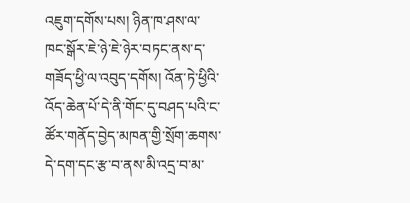འཇུག་དགོས་པས། ཉིན་ཁ་ཤས་ལ་ཁང་སྒོར་ཇེ་ཉེ་ཇེ་ཉེར་བཏང་ནས་ད་གཟོད་ཕྱི་ལ་འབུད་དགོས། འོན་ཏེ་ཕྱིའི་འོད་ཆེན་པོ་དེ་ནི་གོང་དུ་བཤད་པའི་ང་ཚོར་གནོད་བྱེད་མཁན་གྱི་སྲོག་ཆགས་དེ་དག་དང་རྩ་བ་ནས་མི་འདྲ་བ་མ་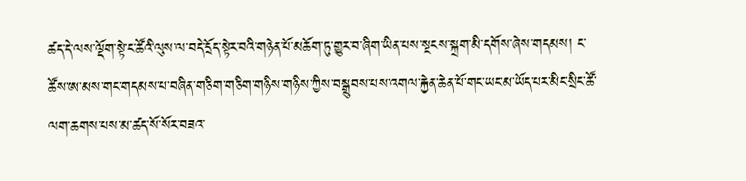ཚད་དེ་ལས་ལྡོག་སྟེ་ང་ཚོའི་ལུས་ལ་བདེ་དྲོད་སྟེར་བའི་གཉེན་པོ་མཆོག་ཏུ་གྱུར་བ་ཞིག་ཡིན་པས་སྔངས་སྐྲག་མི་དགོས་ཞེས་གདམས། ང་ཚོས་ཨ་མས་གང་གདམས་པ་བཞིན་གཅིག་གཅིག་གཉིས་གཉིས་ཀྱིས་བསྒྲུབས་པས་འགལ་རྐྱེན་ཆེན་པོ་གང་ཡང་མ་ཡོད་པར་མིང་སྲིང་ཚོ་ལག་ཆགས་པས་མ་ཚད་སོ་སོར་བཟའ་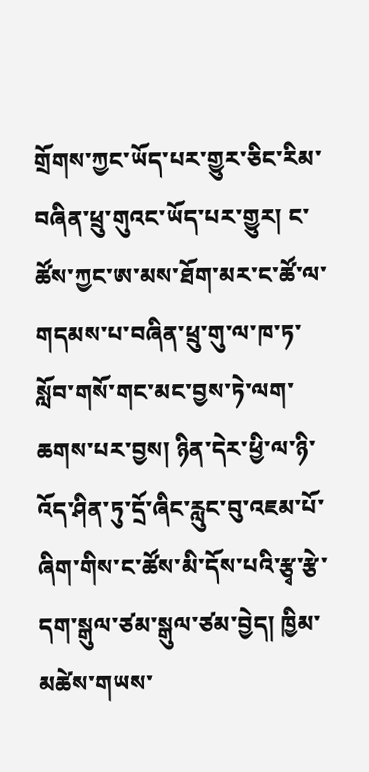གྲོགས་ཀྱང་ཡོད་པར་གྱུར་ཅིང་རིམ་བཞིན་ཕྲུ་གུའང་ཡོད་པར་གྱུར། ང་ཚོས་ཀྱང་ཨ་མས་ཐོག་མར་ང་ཚོ་ལ་གདམས་པ་བཞིན་ཕྲུ་གུ་ལ་ཁ་ཏ་སློབ་གསོ་གང་མང་བྱས་ཏེ་ལག་ཆགས་པར་བྱས། ཉིན་དེར་ཕྱི་ལ་ཉི་འོད་ཤིན་ཏུ་དྲོ་ཞིང་རླུང་བུ་འཇམ་པོ་ཞིག་གིས་ང་ཚོས་མི་དོས་པའི་རྩྭ་རྩེ་དག་སྒུལ་ཙམ་སྒུལ་ཙམ་བྱེད། ཁྱིམ་མཚེས་གཡས་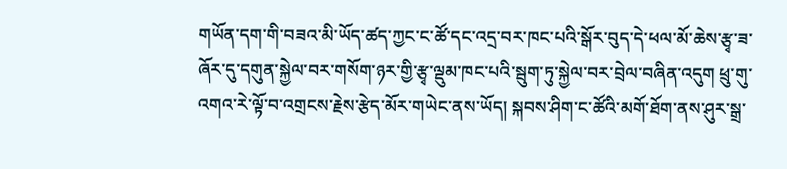གཡོན་དག་གི་བཟའ་མི་ཡོད་ཚད་ཀྱང་ང་ཚོ་དང་འདྲ་བར་ཁང་པའི་སྒོར་བུད་དེ་ཕལ་མོ་ཆེས་རྩྭ་ཟ་ཞོར་དུ་དགུན་སྐྱེལ་བར་གསོག་ཉར་གྱི་རྩྭ་ལྡུམ་ཁང་པའི་སྦུག་ཏུ་སྐྱེལ་བར་བྲེལ་བཞིན་འདུག ཕྲུ་གུ་འགའ་རེ་ལྟོ་བ་འགྲངས་རྗེས་རྩེད་མོར་གཡེང་ནས་ཡོད། སྐབས་ཤིག་ང་ཚོའི་མགོ་ཐོག་ནས་ཤུར་སྒྲ་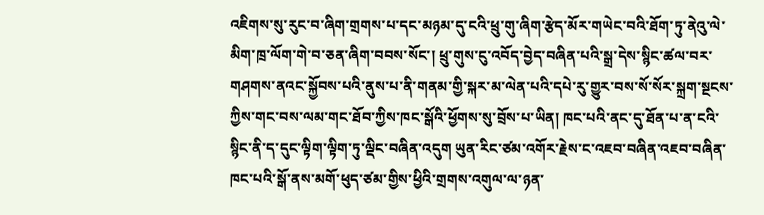འཇིགས་སུ་རུང་བ་ཞིག་གྲགས་པ་དང་མཉམ་དུ་ངའི་ཕྲུ་གུ་ཞིག་རྩེད་མོར་གཡེང་བའི་ཐོག་ཏུ་ནེའུ་ལེ་མིག་ཁྲ་ལོག་གེ་བ་ཅན་ཞིག་བབས་སོང་། ཕྲུ་གུས་ངུ་འབོད་བྱེད་བཞིན་པའི་སྒྲ་དེས་སྙིང་ཚལ་བར་གཤགས་ནའང་སྐྱོབས་པའི་ནུས་པ་ནི་གནམ་གྱི་སྐར་མ་ལེན་པའི་དཔེ་རུ་གྱུར་བས་སོ་སོར་སྐྲག་སྔངས་ཀྱིས་གང་བས་ལམ་གང་ཐོབ་ཀྱིས་ཁང་སྒོའི་ཕྱོགས་སུ་བྲོས་པ་ཡིན། ཁང་པའི་ནང་དུ་ཐོན་པ་ན་ངའི་སྙིང་ནི་ད་དུང་ལྟིག་ལྟིག་ཏུ་ལྡིང་བཞིན་འདུག ཡུན་རིང་ཙམ་འགོར་རྗེས་ང་འཇབ་བཞིན་འཇབ་བཞིན་ཁང་པའི་སྒོ་ནས་མགོ་ཕུད་ཙམ་གྱིས་ཕྱིའི་གྲགས་འགུལ་ལ་ཉན་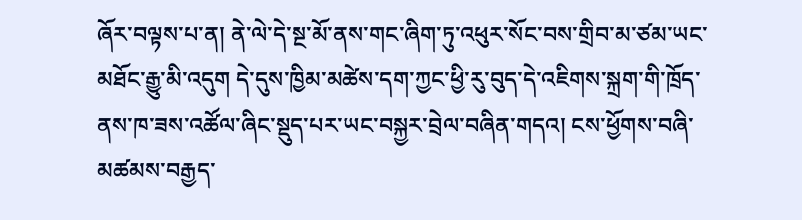ཞོར་བལྟས་པ་ན། ནེ་ལེ་དེ་སྔ་མོ་ནས་གང་ཞིག་ཏུ་འཕུར་སོང་བས་གྲིབ་མ་ཙམ་ཡང་མཐོང་རྒྱུ་མི་འདུག དེ་དུས་ཁྱིམ་མཚེས་དག་ཀྱང་ཕྱི་རུ་བུད་དེ་འཇིགས་སྐྲག་གི་ཁྲོད་ནས་ཁ་ཟས་འཚོལ་ཞིང་སྡུད་པར་ཡང་བསྐྱར་བྲེལ་བཞིན་གདའ། ངས་ཕྱོགས་བཞི་མཚམས་བརྒྱད་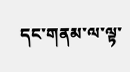དང་གནམ་ལ་ལྟ་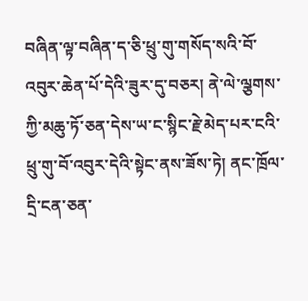བཞིན་ལྟ་བཞིན་ད་ཅི་ཕྲུ་གུ་གསོད་སའི་བོ་འབུར་ཆེན་པོ་དེའི་ཟུར་དུ་བཅར། ནེ་ལེ་ལྕགས་ཀྱི་མཆུ་ཏོ་ཅན་དེས་ཡ་ང་སྙིང་རྗེ་མེད་པར་ངའི་ཕྲུ་གུ་བོ་འབུར་དེའི་སྟེང་ནས་ཟོས་ཏེ། ནང་ཁྲོལ་དྲི་ངན་ཅན་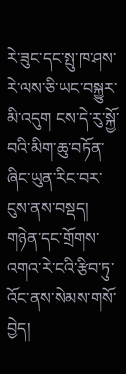རེ་ཟུང་དང་སྤུ་ཁ་ཤས་རེ་ལས་ཅི་ཡང་བསྐྱུར་མི་འདུག ངས་དེ་རུ་སྐྱོ་བའི་མིག་ཆུ་བཏོན་ཞིང་ཡུན་རིང་བར་ངུས་ནས་བསྡད། གཉེན་དང་གྲོགས་འགའ་རེ་ངའི་རྩིབ་ཏུ་འོང་ནས་སེམས་གསོ་བྱེད།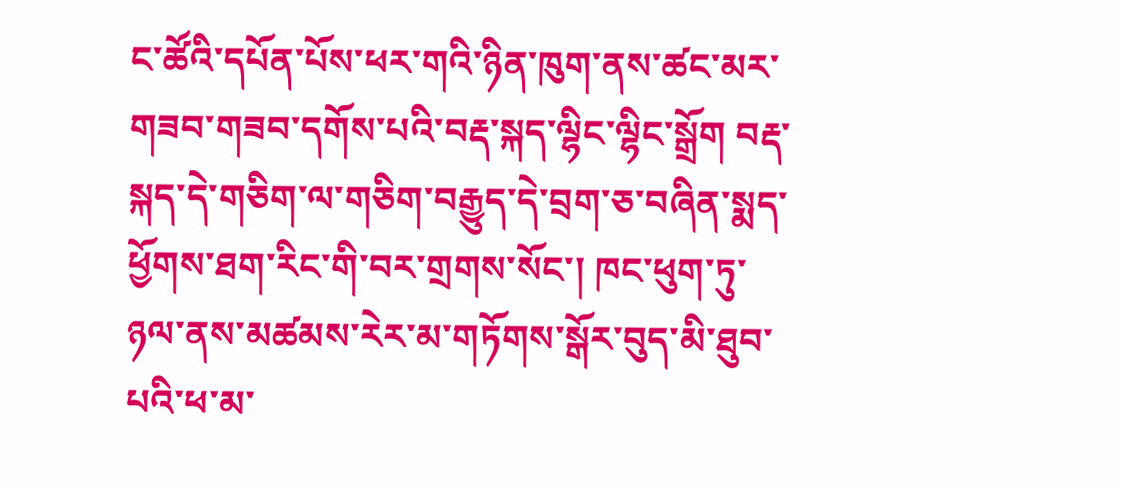ང་ཚོའི་དཔོན་པོས་ཕར་གའི་ཉིན་ཁུག་ནས་ཚང་མར་གཟབ་གཟབ་དགོས་པའི་བརྡ་སྐད་ལྷིང་ལྷིང་སྒྲོག བརྡ་སྐད་དེ་གཅིག་ལ་གཅིག་བརྒྱུད་དེ་བྲག་ཅ་བཞིན་སྨད་ཕྱོགས་ཐག་རིང་གི་བར་གྲགས་སོང་། ཁང་ཕུག་ཏུ་ཉལ་ནས་མཚམས་རེར་མ་གཏོགས་སྒོར་བུད་མི་ཐུབ་པའི་ཕ་མ་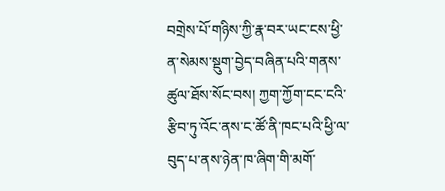བགྲེས་པོ་གཉིས་ཀྱི་རྣ་བར་ཡང་ངས་ཕྱི་ན་སེམས་སྡུག་བྱེད་བཞིན་པའི་གནས་ཚུལ་ཐོས་སོང་བས། ཀྱག་ཀྱོག་ངང་ངའི་རྩིབ་ཏུ་འོང་ནས་ང་ཚོ་ནི་ཁང་པའི་ཕྱི་ལ་བུད་པ་ནས་ཉེན་ཁ་ཞིག་གི་མགོ་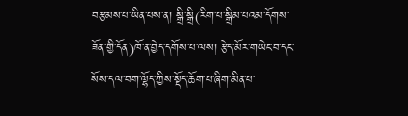བརྩམས་པ་ཡིན་པས་ན། སྒྲི་སྒྲི(རིག་པ་སྒྲིམ་པའམ་དོགས་ཟོན་གྱི་དོན)ཁོ་ན་བྱེད་དགོས་པ་ལས། རྩེད་མོར་གཡེང་བ་དང་སོས་དལ་བག་ལྷོད་ཀྱིས་སྡོད་ཆོག་པ་ཞིག་མིན་པ་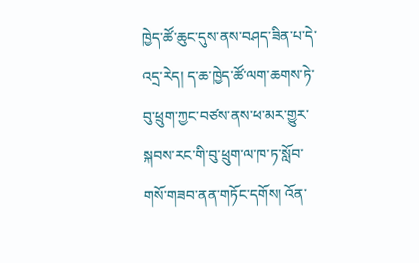ཁྱེད་ཚོ་ཆུང་དུས་ནས་བཤད་ཟིན་པ་དེ་འདྲ་རེད། ད་ཆ་ཁྱེད་ཚོ་ལག་ཆགས་ཏེ་བུ་ཕྲུག་ཀྱང་བཙས་ནས་ཕ་མར་གྱུར་སྐབས་རང་གི་བུ་ཕྲུག་ལ་ཁ་ཏ་སློབ་གསོ་གཟབ་ནན་གཏོང་དགོས། འོན་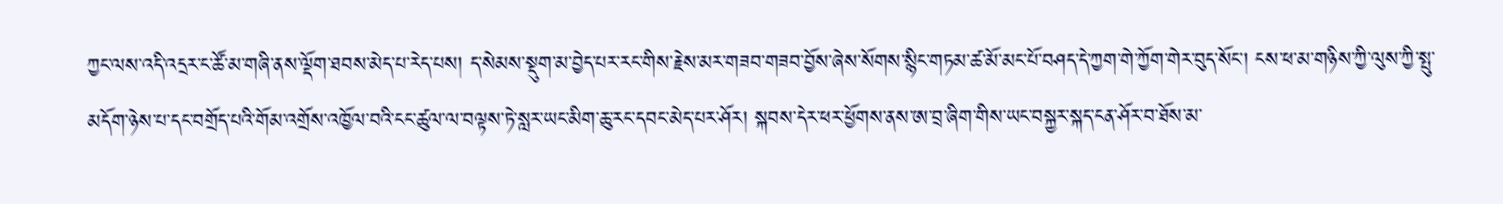ཀྱང་ལས་འདི་འདྲར་ང་ཚོ་མ་གཞི་ནས་ལྡོག་ཐབས་མེད་པ་རེད་པས། ད་སེམས་སྡུག་མ་བྱེད་པར་རང་གིས་རྗེས་མར་གཟབ་གཟབ་བྱོས་ཞེས་སོགས་སྙིང་གཏམ་ཚ་མོ་མང་པོ་བཤད་དེ་ཀྱག་གེ་ཀྱོག་གེར་བུད་སོང་། ངས་ཕ་མ་གཉིས་ཀྱི་ལུས་ཀྱི་སྤུ་མདོག་ཉེས་པ་དང་བགྲོད་པའི་གོམ་འགྲོས་འཁྱོལ་བའི་ངང་ཚུལ་ལ་བལྟས་ཏེ་སླར་ཡང་མིག་ཆུ་རང་དབང་མེད་པར་ཤོར། སྐབས་དེར་ཕར་ཕྱོགས་ནས་ཨ་བྲ་ཞིག་གིས་ཡང་བསྐྱར་སྐད་ངན་ཤོར་བ་ཐོས་མ་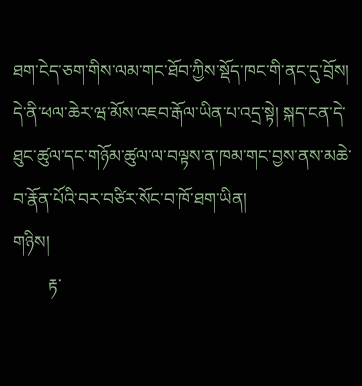ཐག་ངེད་ཅག་གིས་ལམ་གང་ཐོབ་ཀྱིས་སྡོད་ཁང་གི་ནང་དུ་བྲོས། དེ་ནི་ཕལ་ཆེར་ཝ་མོས་འཇབ་རྒོལ་ཡིན་པ་འདྲ་སྟེ། སྐད་ངན་དེ་ཐུང་ཚུལ་དང་གཉོམ་ཚུལ་ལ་བལྟས་ན་ཁམ་གང་བྱས་ནས་མཆེ་བ་རྣོན་པོའི་བར་བཙིར་སོང་བ་ཁོ་ཐག་ཡིན།
གཉིས།
        རྟ་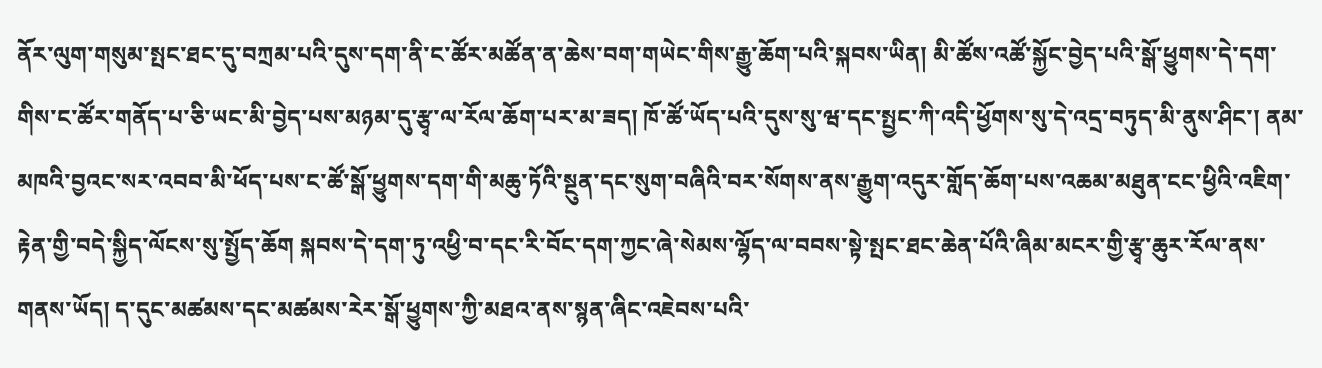ནོར་ལུག་གསུམ་སྤང་ཐང་དུ་བཀྲམ་པའི་དུས་དག་ནི་ང་ཚོར་མཚོན་ན་ཆེས་བག་གཡེང་གིས་རྒྱུ་ཆོག་པའི་སྐབས་ཡིན། མི་ཚོས་འཚོ་སྐྱོང་བྱེད་པའི་སྒོ་ཕྱུགས་དེ་དག་གིས་ང་ཚོར་གནོད་པ་ཅི་ཡང་མི་བྱེད་པས་མཉམ་དུ་རྩྭ་ལ་རོལ་ཆོག་པར་མ་ཟད། ཁོ་ཚོ་ཡོད་པའི་དུས་སུ་ཝ་དང་སྤྱང་ཀི་འདི་ཕྱོགས་སུ་དེ་འདྲ་བཏུད་མི་ནུས་ཤིང་། ནམ་མཁའི་བྱའང་སར་འབབ་མི་ཕོད་པས་ང་ཚོ་སྒོ་ཕྱུགས་དག་གི་མཆུ་ཏོའི་སྔུན་དང་སུག་བཞིའི་བར་སོགས་ནས་རྒྱུག་འདུར་གློད་ཆོག་པས་འཆམ་མཐུན་ངང་ཕྱིའི་འཇིག་རྟེན་གྱི་བདེ་སྐྱིད་ལོངས་སུ་སྤྱོད་ཆོག སྐབས་དེ་དག་ཏུ་འཕྱི་བ་དང་རི་བོང་དག་ཀྱང་ཞེ་སེམས་ལྷོད་ལ་བབས་སྟེ་སྤང་ཐང་ཆེན་པོའི་ཞིམ་མངར་གྱི་རྩྭ་ཆུར་རོལ་ནས་གནས་ཡོད། ད་དུང་མཚམས་དང་མཚམས་རེར་སྒོ་ཕྱུགས་ཀྱི་མཐའ་ནས་སྙན་ཞིང་འཇེབས་པའི་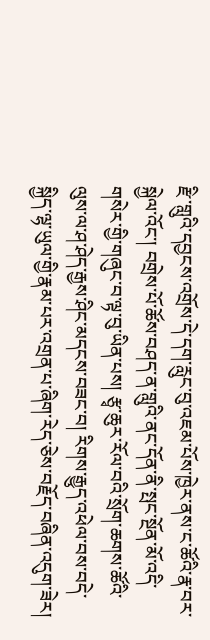རྫི་གླུའི་དབྱངས་འགྲོས་དེ་དག་རླུང་བུ་འཇམ་པོས་ཁྱེར་ནས་ང་ཚོའི་རྣ་བར་སྐྱེལ་འོང་། བགྲེས་པོ་ཚོས་བཤད་ན་གླུའི་ནང་དོན་ནི་སྤང་སྔོན་མོ་འདི་གསེར་གྱི་གཞུང་བ་ལྟ་བུ་ཡིན་པས། རྩྭ་ཆུར་རོལ་བའི་སྲོག་ཆགས་ཚོའི་ལུས་ལ་ཤ་ཤེད་རྒྱས་ཤིང་མདངས་བཟང་བ། རིགས་རྒྱུད་འཕེལ་བས་བདེ་སྐྱིད་ལྷ་ཡུལ་གྱི་རྣམ་པར་འགྲན་པ་ཞིག་རེད་ཅེས་བརྗོད་བཞིན་འདུག་ཟེར།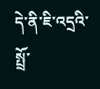དེ་ནི་ཇི་འདྲའི་སྤྲོ་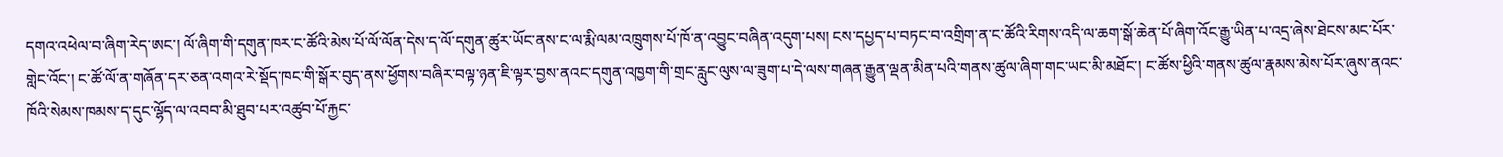དགའ་འཕེལ་བ་ཞིག་རེད་ཨང་། ལོ་ཞིག་གི་དགུན་ཁར་ང་ཚོའི་མེས་པོ་ལོ་ལོན་དེས་ད་ལོ་དགུན་ཚུར་ཡོང་ནས་ང་ལ་རྨི་ལམ་འཁྲུགས་པོ་ཁོ་ན་འབྱུང་བཞིན་འདུག་པས། ངས་དཔྱད་པ་བཏང་བ་འགྲིག་ན་ང་ཚོའི་རིགས་འདི་ལ་ཆག་སྒོ་ཆེན་པོ་ཞིག་འོང་རྒྱུ་ཡིན་པ་འདྲ་ཞེས་ཐེངས་མང་པོར་གླེང་འོང་། ང་ཚོ་ལོ་ན་གཞོན་དར་ཅན་འགའ་རེ་སྡོད་ཁང་གི་སྒོར་བུད་ནས་ཕྱོགས་བཞིར་བལྟ་ཉན་ཇི་ལྟར་བྱས་ནའང་དགུན་འཁྱག་གི་གྲང་རླུང་ལུས་ལ་ཟུག་པ་དེ་ལས་གཞན་རྒྱུན་ལྡན་མིན་པའི་གནས་ཚུལ་ཞིག་གང་ཡང་མི་མཐོང་། ང་ཚོས་ཕྱིའི་གནས་ཚུལ་རྣམས་མེས་པོར་ཞུས་ནའང་ཁོའི་སེམས་ཁམས་ད་དུང་ལྷོད་ལ་འབབ་མི་ཐུབ་པར་འཚུབ་པོ་རྐྱང་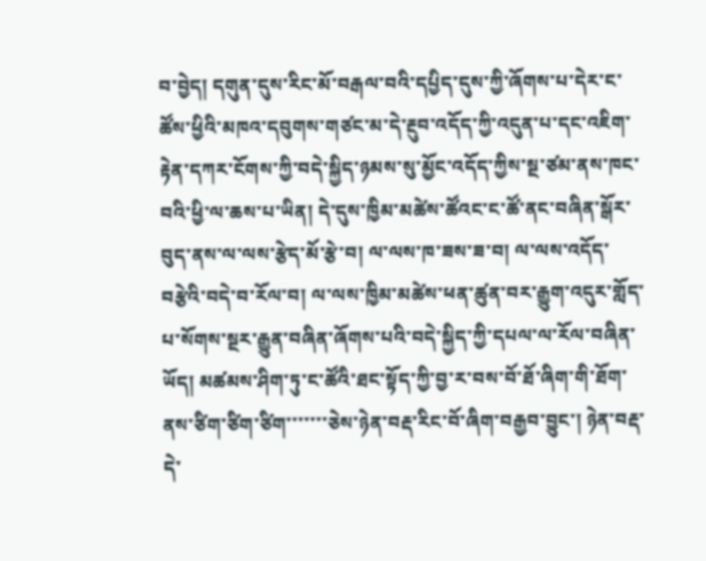བ་བྱེད། དགུན་དུས་རིང་མོ་བརྒལ་བའི་དཔྱིད་དུས་ཀྱི་ཞོགས་པ་དེར་ང་ཚོས་ཕྱིའི་མཁའ་དབུགས་གཙང་མ་དེ་རྔུབ་འདོད་ཀྱི་འདུན་པ་དང་འཇིག་རྟེན་དཀར་ངོགས་ཀྱི་བདེ་སྐྱིད་ཉམས་སུ་མྱོང་འདོད་ཀྱིས་སྔ་ཙམ་ནས་ཁང་བའི་ཕྱི་ལ་ཆས་པ་ཡིན། དེ་དུས་ཁྱིམ་མཚེས་ཚོའང་ང་ཚོ་ནང་བཞིན་སྒོར་བུད་ནས་ལ་ལས་རྩེད་མོ་རྩེ་བ། ལ་ལས་ཁ་ཟས་ཟ་བ། ལ་ལས་འདོད་བརྩེའི་བདེ་བ་རོལ་བ། ལ་ལས་ཁྱིམ་མཚེས་ཕན་ཚུན་བར་རྒྱུག་འདུར་གློད་པ་སོགས་སྔར་རྒྱུན་བཞིན་ཞོགས་པའི་བདེ་སྐྱིད་ཀྱི་དཔལ་ལ་རོལ་བཞིན་ཡོད། མཚམས་ཤིག་ཏུ་ང་ཚོའི་ཐང་སྟོད་ཀྱི་བྱ་ར་བས་བོ་ཐོ་ཞིག་གི་ཐོག་ནས་ཙིག་ཙིག་ཙིག་་་་་་་ཅེས་ཉེན་བརྡ་རིང་བོ་ཞིག་བརྒྱབ་བྱུང་། ཉེན་བརྡ་དེ་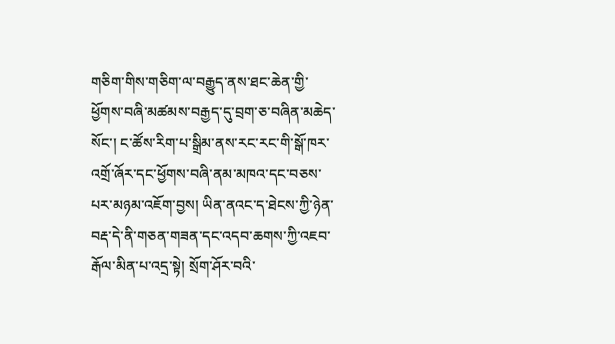གཅིག་གིས་གཅིག་ལ་བརྒྱུད་ནས་ཐང་ཆེན་གྱི་ཕྱོགས་བཞི་མཚམས་བརྒྱད་དུ་བྲག་ཅ་བཞིན་མཆེད་སོང་། ང་ཚོས་རིག་པ་སྒྲིམ་ནས་རང་རང་གི་སྒོ་ཁར་འགྲོ་ཞོར་དང་ཕྱོགས་བཞི་ནམ་མཁའ་དང་བཅས་པར་མཉམ་འཇོག་བྱས། ཡིན་ནའང་ད་ཐེངས་ཀྱི་ཉེན་བརྡ་དེ་ནི་གཅན་གཟན་དང་འདབ་ཆགས་ཀྱི་འཇབ་རྒོལ་མིན་པ་འདྲ་སྟེ། སྲོག་ཤོར་བའི་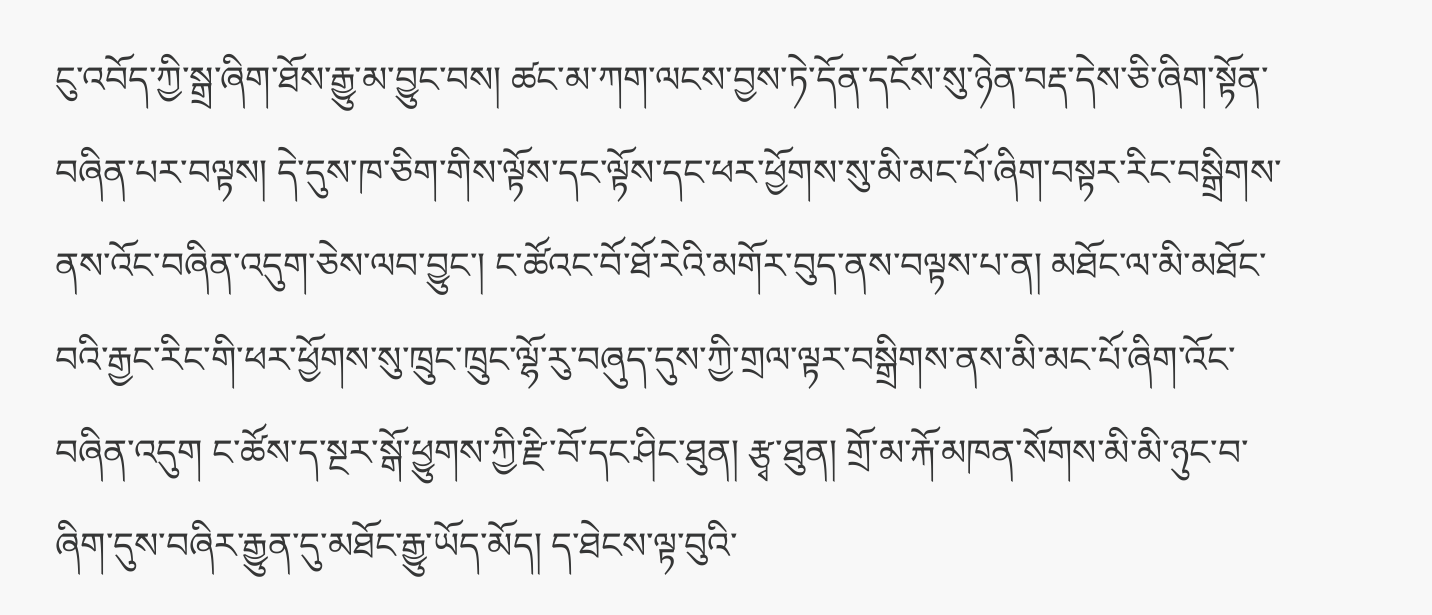ངུ་འབོད་ཀྱི་སྒྲ་ཞིག་ཐོས་རྒྱུ་མ་བྱུང་བས། ཚང་མ་ཀག་ལངས་བྱས་ཏེ་དོན་དངོས་སུ་ཉེན་བརྡ་དེས་ཅི་ཞིག་སྟོན་བཞིན་པར་བལྟས། དེ་དུས་ཁ་ཅིག་གིས་ལྟོས་དང་ལྟོས་དང་ཕར་ཕྱོགས་སུ་མི་མང་པོ་ཞིག་བསྟར་རིང་བསྒྲིགས་ནས་འོང་བཞིན་འདུག་ཅེས་ལབ་བྱུང་། ང་ཚོའང་བོ་ཐོ་རེའི་མགོར་བུད་ནས་བལྟས་པ་ན། མཐོང་ལ་མི་མཐོང་བའི་རྒྱང་རིང་གི་ཕར་ཕྱོགས་སུ་ཁྲུང་ཁྲུང་ལྷོ་རུ་བཞུད་དུས་ཀྱི་གྲལ་ལྟར་བསྒྲིགས་ནས་མི་མང་པོ་ཞིག་འོང་བཞིན་འདུག ང་ཚོས་ད་སྔར་སྒོ་ཕྱུགས་ཀྱི་རྫི་བོ་དང་ཤིང་ཐུན། རྩྭ་ཐུན། གྲོ་མ་རྐོ་མཁན་སོགས་མི་མི་ཉུང་བ་ཞིག་དུས་བཞིར་རྒྱུན་དུ་མཐོང་རྒྱུ་ཡོད་མོད། ད་ཐེངས་ལྟ་བུའི་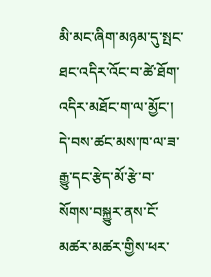མི་མང་ཞིག་མཉམ་དུ་སྤང་ཐང་འདིར་འོང་བ་ཚེ་ཐོག་འདིར་མཐོང་ག་ལ་མྱོང་། དེ་བས་ཚང་མས་ཁ་ལ་ཟ་རྒྱུ་དང་རྩེད་མོ་རྩེ་བ་སོགས་བསྐྱུར་ནས་ངོ་མཚར་མཚར་གྱིས་ཕར་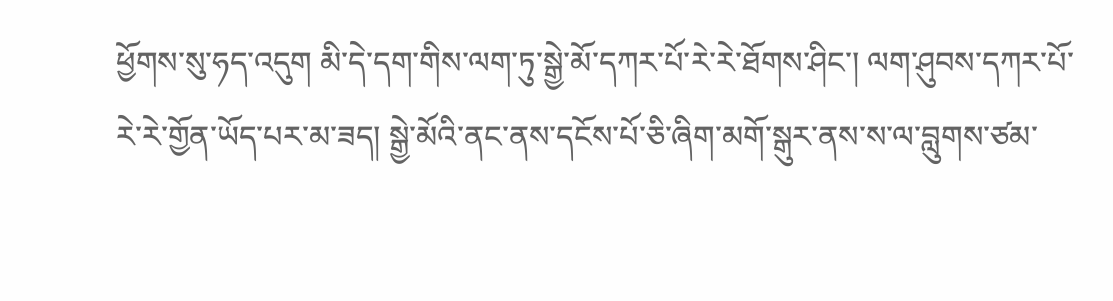ཕྱོགས་སུ་ཧད་འདུག མི་དེ་དག་གིས་ལག་ཏུ་སྒྱེ་མོ་དཀར་པོ་རེ་རེ་ཐོགས་ཤིང་། ལག་ཤུབས་དཀར་པོ་རེ་རེ་གྱོན་ཡོད་པར་མ་ཟད། སྒྱེ་མོའི་ནང་ནས་དངོས་པོ་ཅི་ཞིག་མགོ་སྒུར་ནས་ས་ལ་བླུགས་ཙམ་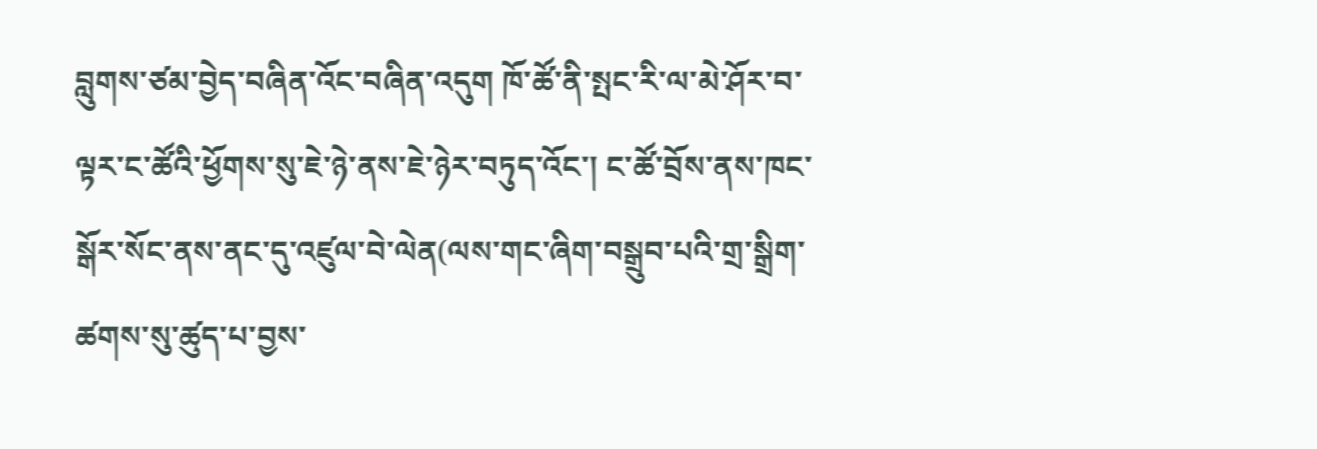བླུགས་ཙམ་བྱེད་བཞིན་འོང་བཞིན་འདུག ཁོ་ཚོ་ནི་སྤང་རི་ལ་མེ་ཤོར་བ་ལྟར་ང་ཚོའི་ཕྱོགས་སུ་ཇེ་ཉེ་ནས་ཇེ་ཉེར་བཏུད་འོང་། ང་ཚོ་བྲོས་ནས་ཁང་སྒོར་སོང་ནས་ནང་དུ་འཛུལ་བེ་ལེན(ལས་གང་ཞིག་བསྒྲུབ་པའི་གྲ་སྒྲིག་ཚགས་སུ་ཚུད་པ་བྱས་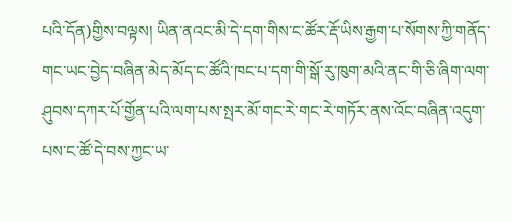པའི་དོན)གྱིས་བལྟས། ཡིན་ནའང་མི་དེ་དག་གིས་ང་ཚོར་རྡོ་ཡིས་རྒྱག་པ་སོགས་ཀྱི་གནོད་གང་ཡང་བྱེད་བཞིན་མེད་མོད་ང་ཚོའི་ཁང་པ་དག་གི་སྒོ་རུ་ཁུག་མའི་ནང་གི་ཅི་ཞིག་ལག་ཤུབས་དཀར་པོ་གྱོན་པའི་ལག་པས་སྤར་མོ་གང་རེ་གང་རེ་གཏོར་ནས་འོང་བཞིན་འདུག་པས་ང་ཚོ་དེ་བས་ཀྱང་ཡ་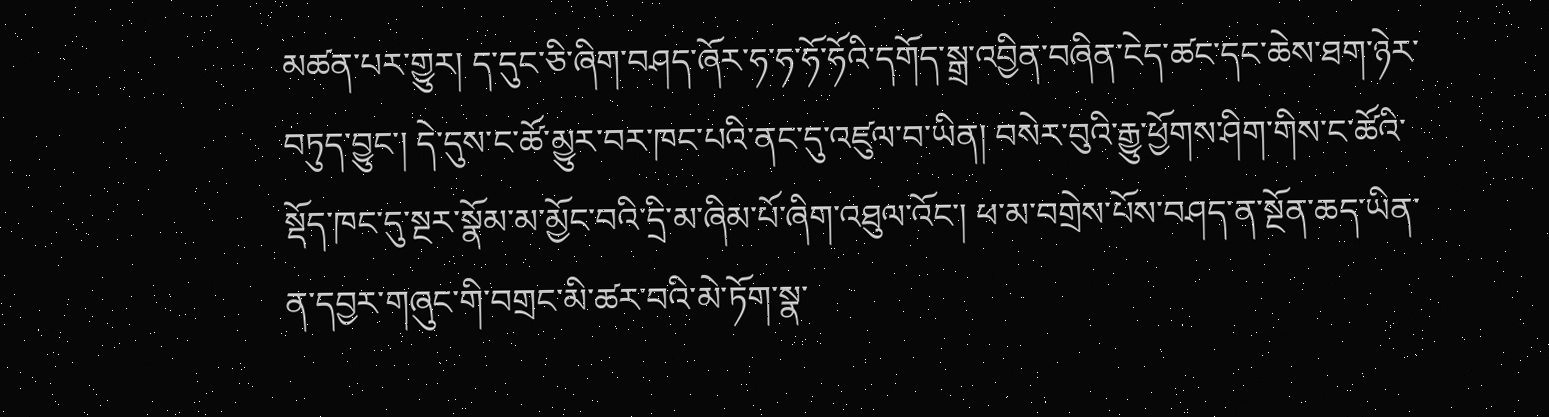མཚན་པར་གྱུར། ད་དུང་ཅི་ཞིག་བཤད་ཞོར་ཧ་ཧ་ཧོ་ཧོའི་དགོད་སྒྲ་འབྱིན་བཞིན་ངེད་ཚང་དང་ཆེས་ཐག་ཉེར་བཏུད་བྱུང་། དེ་དུས་ང་ཚོ་མྱུར་བར་ཁང་པའི་ནང་དུ་འཛུལ་བ་ཡིན། བསེར་བུའི་རྒྱུ་ཕྱོགས་ཤིག་གིས་ང་ཚོའི་སྡོད་ཁང་དུ་སྔར་སྣོམ་མ་མྱོང་བའི་དྲི་མ་ཞིམ་པོ་ཞིག་འཐུལ་འོང་། ཕ་མ་བགྲེས་པོས་བཤད་ན་སྔོན་ཆད་ཡིན་ན་དབྱར་གཞུང་གི་བགྲང་མི་ཚར་བའི་མེ་ཏོག་སྣ་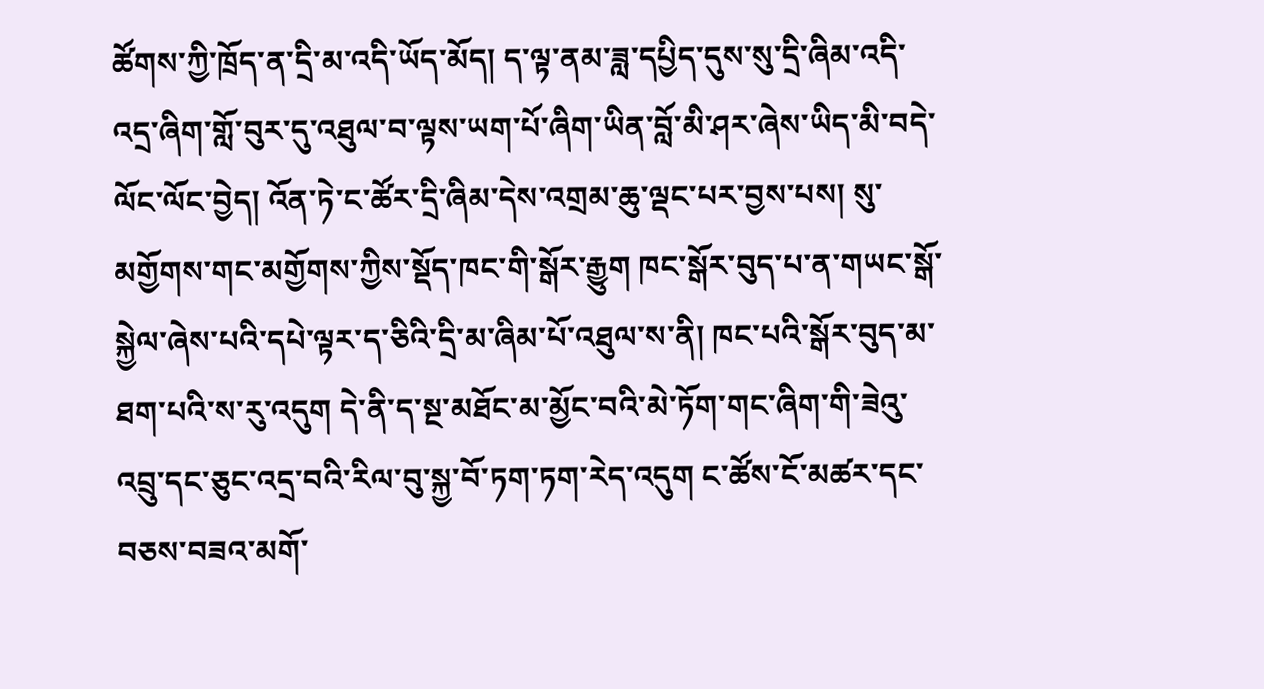ཚོགས་ཀྱི་ཁྲོད་ན་དྲི་མ་འདི་ཡོད་མོད། ད་ལྟ་ནམ་ཟླ་དཔྱིད་དུས་སུ་དྲི་ཞིམ་འདི་འདྲ་ཞིག་གློ་བུར་དུ་འཐུལ་བ་ལྟས་ཡག་པོ་ཞིག་ཡིན་བློ་མི་ཤར་ཞེས་ཡིད་མི་བདེ་ལོང་ལོང་བྱེད། འོན་ཏེ་ང་ཚོར་དྲི་ཞིམ་དེས་འགྲམ་ཆུ་ལྡང་པར་བྱས་པས། སུ་མགྱོགས་གང་མགྱོགས་ཀྱིས་སྡོད་ཁང་གི་སྒོར་རྒྱུག ཁང་སྒོར་བུད་པ་ན་གཡང་སྒོ་སྐྱེལ་ཞེས་པའི་དཔེ་ལྟར་ད་ཅིའི་དྲི་མ་ཞིམ་པོ་འཐུལ་ས་ནི། ཁང་པའི་སྒོར་བུད་མ་ཐག་པའི་ས་རུ་འདུག དེ་ནི་ད་སྔ་མཐོང་མ་མྱོང་བའི་མེ་ཏོག་གང་ཞིག་གི་ཟེའུ་འབྲུ་དང་ཅུང་འདྲ་བའི་རིལ་བུ་སྐྱ་བོ་ཏག་ཏག་རེད་འདུག ང་ཚོས་ངོ་མཚར་དང་བཅས་བཟའ་མགོ་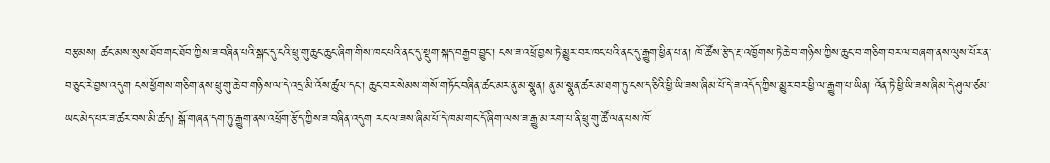བརྩམས། ཚང་མས་སུས་ཐོབ་གང་ཐོབ་ཀྱིས་ཟ་བཞིན་པའི་སྒང་དུ་ངའི་ཕྲུ་གུ་ཆུང་ཆུང་ཞིག་གིས་ཁང་པའི་ནང་དུ་སྡུག་སྐད་བརྒྱབ་བྱུང་། ངས་ཟ་འཕྲོ་བྱས་ཏེ་མྱུར་བར་ཁང་པའི་ནང་དུ་རྒྱུག་ཕྱིན་པ་ན། ཁོ་ཚོས་རྩེད་རྔ་འཁྱོགས་ཏེ་ཆེ་བ་གཉིས་ཀྱིས་ཆུང་བ་གཅིག་བར་ལ་བཞག་ནས་ལུས་པོར་ན་བ་ཅུང་རེ་བྱས་འདུག ངས་ཕྱོགས་གཅིག་ནས་ཕྲུ་གུ་ཆེ་བ་གཉིས་ལ་དེ་འདྲ་མི་འོས་ཚུལ་དང་། ཆུང་བར་སེམས་གསོ་གཏོང་བཞིན་ཚང་མར་ནུ་མ་སྣུན། ནུ་མ་སྣུན་ཚར་མ་ཐག་ཏུ་ངས་ད་ཅིའི་ཕྱི་ཡི་ཟས་ཞིམ་པོ་དེ་ཟ་འདོད་ཀྱིས་མྱུར་བར་ཕྱི་ལ་རྒྱུག་པ་ཡིན། འོན་ཏེ་ཕྱི་ཡི་ཟས་ཞིམ་དེ་ཤུལ་ཙམ་ཡང་མེད་པར་ཟ་ཚར་བས་མི་ཚད། སྒོ་གཞན་དག་ཏུ་རྒྱུག་ནས་འཕྲོག་རྩོད་ཀྱིས་ཟ་བཞིན་འདུག རང་ལ་ཟས་ཞིམ་པོ་དེ་ཁམ་གང་དོ་ཞིག་ལས་ཟ་རྒྱུ་མ་རག་པ་ནི་ཕྲུ་གུ་ཚོ་ལན་པས་ཁོ་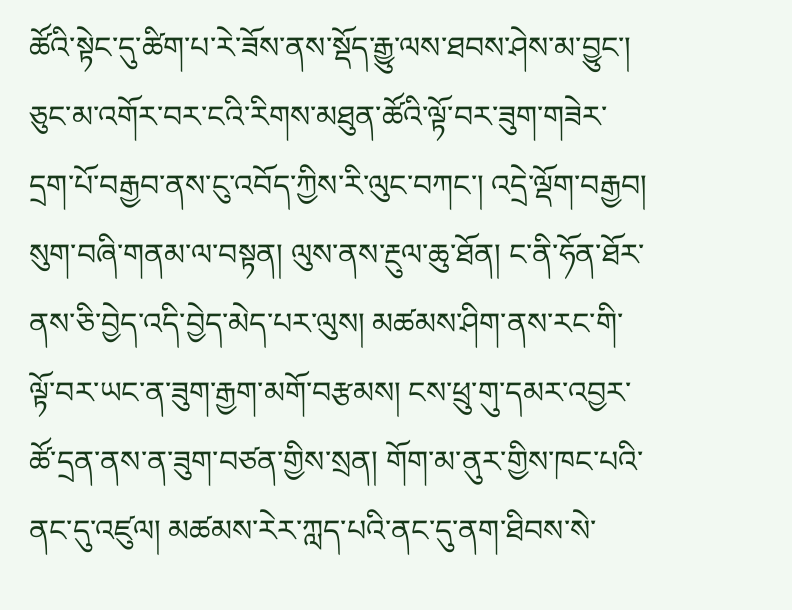ཚོའི་སྟེང་དུ་ཚིག་པ་རེ་ཟོས་ནས་སྡོད་རྒྱུ་ལས་ཐབས་ཤེས་མ་བྱུང་། ཅུང་མ་འགོར་བར་ངའི་རིགས་མཐུན་ཚོའི་ལྟོ་བར་ཟུག་གཟེར་དྲག་པོ་བརྒྱབ་ནས་ངུ་འབོད་ཀྱིས་རི་ལུང་བཀང་། འདྲེ་ལྡོག་བརྒྱབ། སུག་བཞི་གནམ་ལ་བསྟན། ལུས་ནས་རྔུལ་ཆུ་ཐོན། ང་ནི་ཧོན་ཐོར་ནས་ཅི་བྱེད་འདི་བྱེད་མེད་པར་ལུས། མཚམས་ཤིག་ནས་རང་གི་ལྟོ་བར་ཡང་ན་ཟུག་རྒྱག་མགོ་བརྩམས། ངས་ཕྲུ་གུ་དམར་འབྱར་ཚོ་དྲན་ནས་ན་ཟུག་བཙན་གྱིས་སྲན། གོག་མ་ནུར་གྱིས་ཁང་པའི་ནང་དུ་འཛུལ། མཚམས་རེར་ཀླད་པའི་ནང་དུ་ནག་ཐིབས་སེ་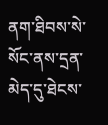ནག་ཐིབས་སེ་སོང་ནས་དྲན་མེད་དུ་ཐེངས་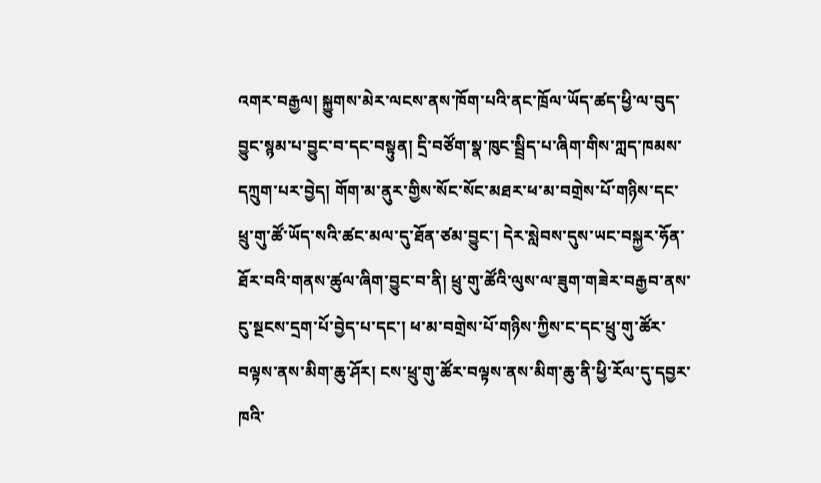འགར་བརྒྱལ། སྐྱུགས་མེར་ལངས་ནས་ཁོག་པའི་ནང་ཁྲོལ་ཡོད་ཚད་ཕྱི་ལ་བུད་བྱུང་སྙམ་པ་བྱུང་བ་དང་བསྟུན། དྲི་བཙོག་སྣ་ཁུང་སྦྲིད་པ་ཞིག་གིས་ཀླད་ཁམས་དཀྲུག་པར་བྱེད། གོག་མ་ནུར་གྱིས་སོང་སོང་མཐར་ཕ་མ་བགྲེས་པོ་གཉིས་དང་ཕྲུ་གུ་ཚོ་ཡོད་སའི་ཚང་མལ་དུ་ཐོན་ཙམ་བྱུང་། དེར་སླེབས་དུས་ཡང་བསྐྱར་ཧོན་ཐོར་བའི་གནས་ཚུལ་ཞིག་བྱུང་བ་ནི། ཕྲུ་གུ་ཚོའི་ལུས་ལ་ཟུག་གཟེར་བརྒྱབ་ནས་ངུ་སྔངས་དྲག་པོ་བྱེད་པ་དང་། ཕ་མ་བགྲེས་པོ་གཉིས་ཀྱིས་ང་དང་ཕྲུ་གུ་ཚོར་བལྟས་ནས་མིག་ཆུ་ཤོར། ངས་ཕྲུ་གུ་ཚོར་བལྟས་ནས་མིག་ཆུ་ནི་ཕྱི་རོལ་དུ་དབྱར་ཁའི་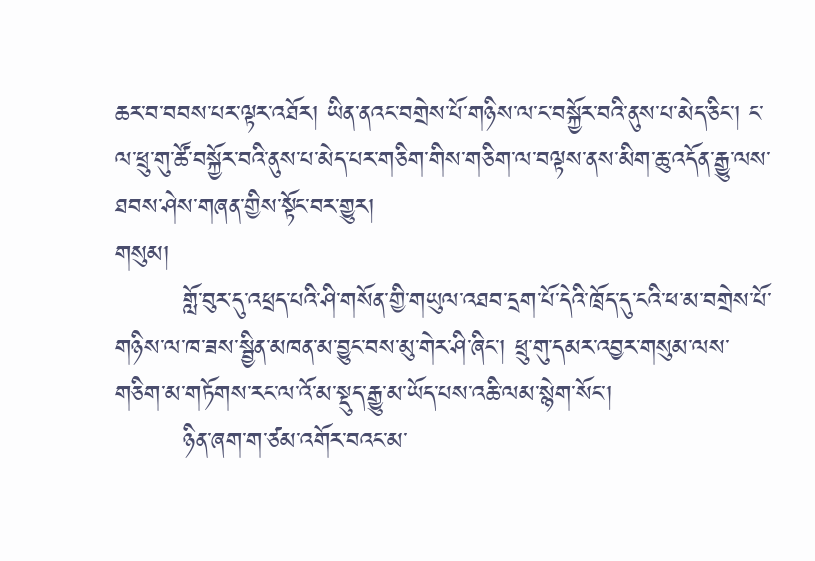ཆར་བ་བབས་པར་ལྟར་འཐོར། ཡིན་ནའང་བགྲེས་པོ་གཉིས་ལ་ང་བསྐྱོར་བའི་ནུས་པ་མེད་ཅིང་། ང་ལ་ཕྲུ་གུ་ཚོ་བསྐྱོར་བའི་ནུས་པ་མེད་པར་གཅིག་གིས་གཅིག་ལ་བལྟས་ནས་མིག་ཆུ་འདོན་རྒྱུ་ལས་ཐབས་ཤེས་གཞན་གྱིས་སྟོང་བར་གྱུར།
གསུམ།
        གློ་བུར་དུ་འཕྲད་པའི་ཤི་གསོན་གྱི་གཡུལ་འཐབ་དྲག་པོ་དེའི་ཁྲོད་དུ་ངའི་ཕ་མ་བགྲེས་པོ་གཉིས་ལ་ཁ་ཟས་སྦྱིན་མཁན་མ་བྱུང་བས་མུ་གེར་ཤི་ཞིང་། ཕྲུ་གུ་དམར་འབྱར་གསུམ་ལས་གཅིག་མ་གཏོགས་རང་ལ་འོ་མ་སྡུད་རྒྱུ་མ་ཡོད་པས་འཆི་ལམ་སྙེག་སོང་།
        ཉིན་ཞག་ག་ཙམ་འགོར་བའང་མ་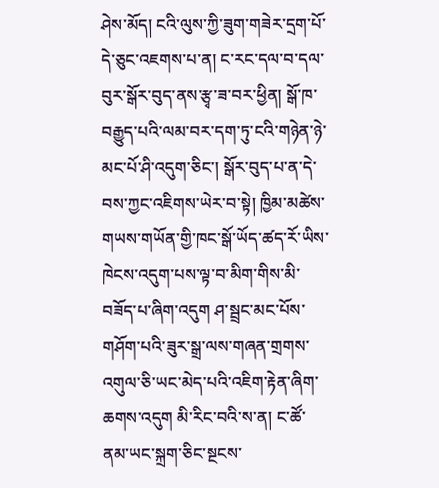ཤེས་མོད། ངའི་ལུས་ཀྱི་ཟུག་གཟེར་དྲག་པོ་དེ་ཅུང་འཇགས་པ་ན། ང་རང་དལ་བ་དལ་བུར་སྒོར་བུད་ནས་རྩྭ་ཟ་བར་ཕྱིན། སྒོ་ཁ་བརྒྱུད་པའི་ལམ་བར་དག་ཏུ་ངའི་གཉེན་ཉེ་མང་པོ་ཤི་འདུག་ཅིང་། སྒོར་བུད་པ་ན་དེ་བས་ཀྱང་འཇིགས་ཡེར་བ་སྟེ། ཁྱིམ་མཚེས་གཡས་གཡོན་གྱི་ཁང་སྒོ་ཡོད་ཚད་རོ་ཡིས་ཁེངས་འདུག་པས་ལྟ་བ་མིག་གིས་མི་བཟོད་པ་ཞིག་འདུག ཤ་སྦྲང་མང་པོས་གཤོག་པའི་ཟུར་སྒྲ་ལས་གཞན་གྲགས་འགུལ་ཅི་ཡང་མེད་པའི་འཇིག་རྟེན་ཞིག་ཆགས་འདུག མི་རིང་བའི་ས་ན། ང་ཚོ་ནམ་ཡང་སྐྲག་ཅིང་སྔངས་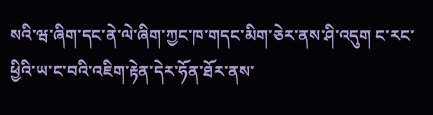སའི་ཝ་ཞིག་དང་ནེ་ལེ་ཞིག་ཀྱང་ཁ་གདང་མིག་ཅེར་ནས་ཤི་འདུག ང་རང་ཕྱིའི་ཡ་ང་བའི་འཇིག་རྟེན་དེར་ཧོན་ཐོར་ནས་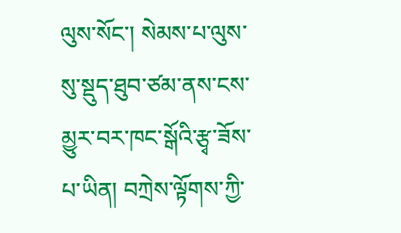ལུས་སོང་། སེམས་པ་ལུས་སུ་སྡུད་ཐུབ་ཙམ་ནས་ངས་མྱུར་བར་ཁང་སྒོའི་རྩྭ་ཟོས་པ་ཡིན། བཀྲེས་ལྟོགས་ཀྱི་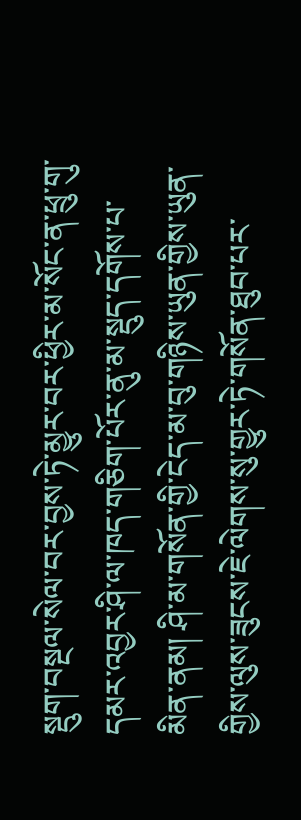སྡུག་བསྔལ་སེལ་བར་བྱས་ཏེ་མྱུར་བར་ཕྱིར་མ་སོང་ན་ཕྲུ་གུ་དམར་འབྱར་ཤི་ལ་ཁད་གཅིག་པོར་ནུ་མ་སྡུད་དགོས་པ་མིན་ནམ། ཤི་མ་གསོན་གྱི་ངེད་མ་བུ་གཉིས་ཡུན་གྱིས་ཡུན་གྱིས་ལུས་ཟུངས་ཇེ་ལེགས་སུ་གྱུར་ཏེ་གསོན་ཐུབ་པར་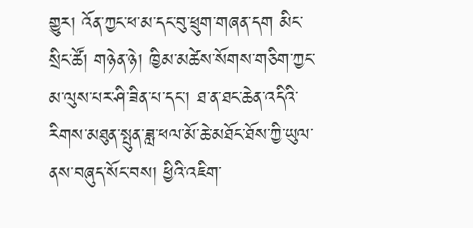གྱུར། འོན་ཀྱང་ཕ་མ་དང་བུ་ཕྲུག་གཞན་དག མིང་སྲིང་ཚོ། གཉེན་ཉེ། ཁྱིམ་མཚེས་སོགས་གཅིག་ཀྱང་མ་ལུས་པར་ཤི་ཟིན་པ་དང་། ཐ་ན་ཐང་ཆེན་འདིའི་རིགས་མཐུན་སྤུན་ཟླ་ཕལ་མོ་ཆེ་མཐོང་ཐོས་ཀྱི་ཡུལ་ནས་བཞུད་སོང་བས། ཕྱིའི་འཇིག་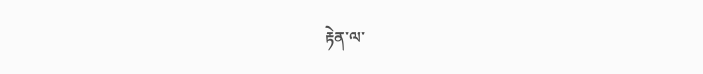རྟེན་ལ་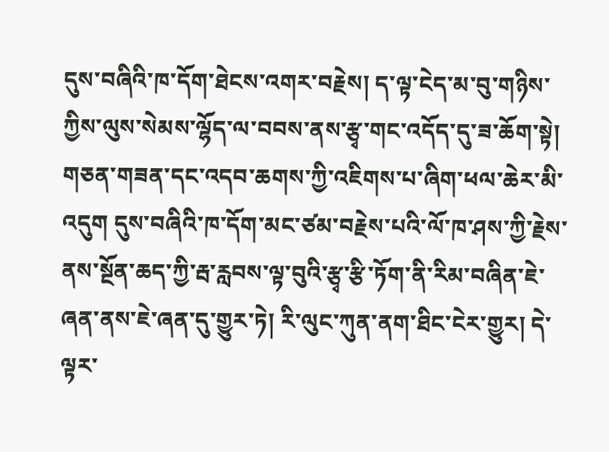དུས་བཞིའི་ཁ་དོག་ཐེངས་འགར་བརྗེས། ད་ལྟ་ངེད་མ་བུ་གཉིས་ཀྱིས་ལུས་སེམས་ལྷོད་ལ་བབས་ནས་རྩྭ་གང་འདོད་དུ་ཟ་ཆོག་སྟེ། གཅན་གཟན་དང་འདབ་ཆགས་ཀྱི་འཇིགས་པ་ཞིག་ཕལ་ཆེར་མི་འདུག དུས་བཞིའི་ཁ་དོག་མང་ཙམ་བརྗེས་པའི་ལོ་ཁ་ཤས་ཀྱི་རྗེས་ནས་སྔོན་ཆད་ཀྱི་རྦ་རླབས་ལྟ་བུའི་རྩྭ་རྩི་ཏོག་ནི་རིམ་བཞིན་ཇེ་ཞན་ནས་ཇེ་ཞན་དུ་གྱུར་ཏེ། རི་ལུང་ཀུན་ནག་ཐིང་ངེར་གྱུར། དེ་ལྟར་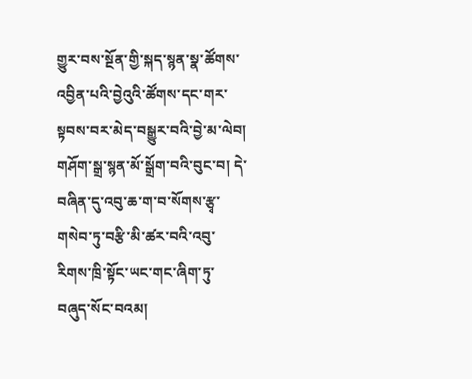གྱུར་བས་སྔོན་གྱི་སྐད་སྙན་སྣ་ཚོགས་འབྱིན་པའི་བྱེའུའི་ཚོགས་དང་གར་སྟབས་བར་མེད་བསྒྱུར་བའི་བྱེ་མ་ལེབ། གཤོག་སྒྲ་སྙན་མོ་སྒྲོག་བའི་བུང་བ། དེ་བཞིན་དུ་འབུ་ཆ་ག་བ་སོགས་རྩྭ་གསེབ་ཏུ་བརྩི་མི་ཚར་བའི་འབུ་རིགས་ཁྲི་སྟོང་ཡང་གང་ཞིག་ཏུ་བཞུད་སོང་བའམ།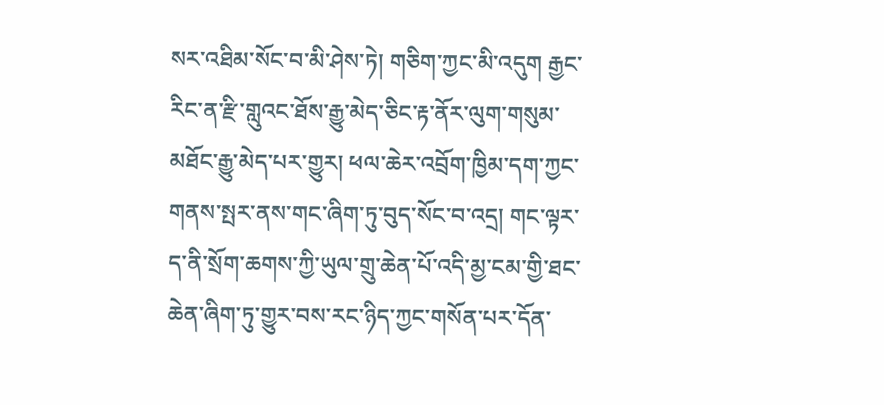སར་འཐིམ་སོང་བ་མི་ཤེས་ཏེ། གཅིག་ཀྱང་མི་འདུག རྒྱང་རིང་ན་རྫི་གླུའང་ཐོས་རྒྱུ་མེད་ཅིང་རྟ་ནོར་ལུག་གསུམ་མཐོང་རྒྱུ་མེད་པར་གྱུར། ཕལ་ཆེར་འབྲོག་ཁྱིམ་དག་ཀྱང་གནས་སྤར་ནས་གང་ཞིག་ཏུ་བུད་སོང་བ་འདྲ། གང་ལྟར་ད་ནི་སྲོག་ཆགས་ཀྱི་ཡུལ་གྲུ་ཆེན་པོ་འདི་མྱ་ངམ་གྱི་ཐང་ཆེན་ཞིག་ཏུ་གྱུར་བས་རང་ཉིད་ཀྱང་གསོན་པར་དོན་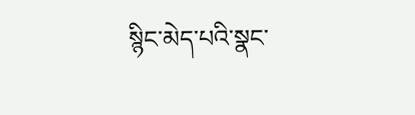སྙིང་མེད་པའི་སྣང་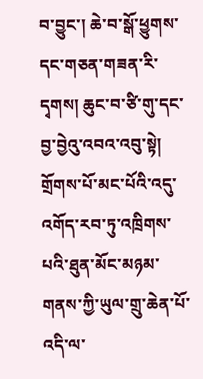བ་བྱུང་། ཆེ་བ་སྒོ་ཕྱུགས་དང་གཅན་གཟན་རི་དྭགས། ཆུང་བ་ཙི་གུ་དང་བྱ་བྱེའུ་འབའ་འབུ་སྟེ། གྲོགས་པོ་མང་པོའི་འདུ་འགོད་རབ་ཏུ་འཁྲིགས་པའི་ཐུན་མོང་མཉམ་གནས་ཀྱི་ཡུལ་གྲུ་ཆེན་པོ་འདི་ལ་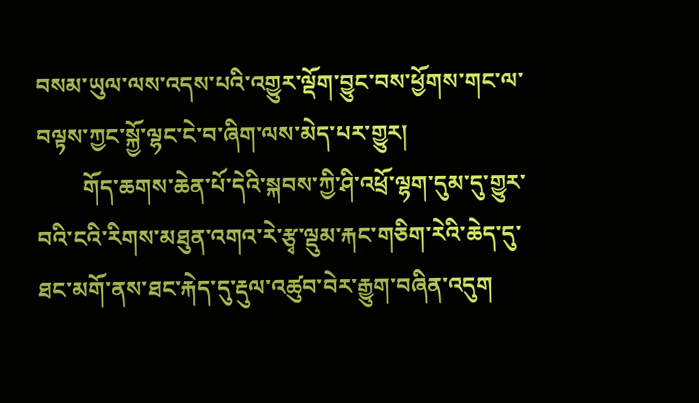བསམ་ཡུལ་ལས་འདས་པའི་འགྱུར་ལྡོག་བྱུང་བས་ཕྱོགས་གང་ལ་བལྟས་ཀྱང་སྐྱོ་ལྷང་ངེ་བ་ཞིག་ལས་མེད་པར་གྱུར།
        གོད་ཆགས་ཆེན་པོ་དེའི་སྐབས་ཀྱི་ཤི་འཕྲོ་ལྷག་དུམ་དུ་གྱུར་བའི་ངའི་རིགས་མཐུན་འགའ་རེ་རྩྭ་ལྡུམ་རྐང་གཅིག་རེའི་ཆེད་དུ་ཐང་མགོ་ནས་ཐང་རྐེད་དུ་རྡུལ་འཚུབ་བེར་རྒྱུག་བཞིན་འདུག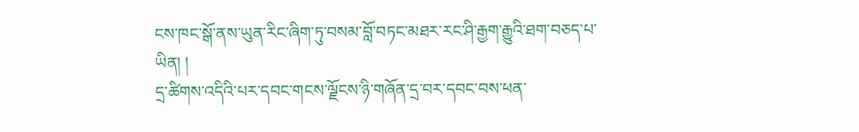ངས་ཁང་སྒོ་ནས་ཡུན་རིང་ཞིག་ཏུ་བསམ་བློ་བཏང་མཐར་རང་ཤི་རྒྱག་རྒྱུའི་ཐག་བཅད་པ་ཡིན། །
དྲ་ཚིགས་འདིའི་པར་དབང་གངས་ལྗོངས་ཉི་གཞོན་དྲ་བར་དབང་བས་ཕན་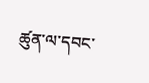ཚུན་ལ་དབང་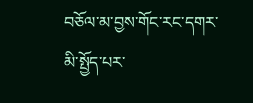བཅོལ་མ་བྱས་གོང་རང་དགར་མི་སྤྱོད་པར་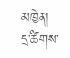མཁྱེན།
དྲ་ཚིགས་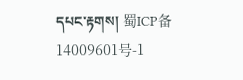དཔང་རྟགས། 蜀ICP备14009601号-1